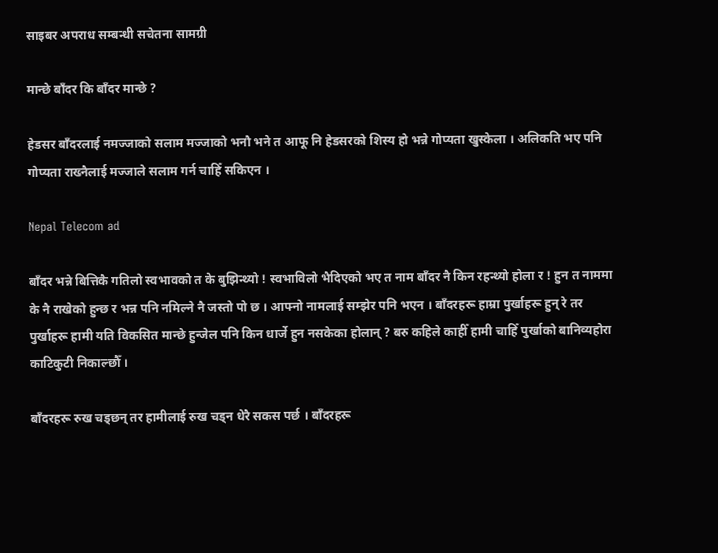साइबर अपराध सम्बन्धी सचेतना सामग्री

मान्छे बाँदर कि बाँदर मान्छे ?

हेडसर बाँदरलाई नमज्जाको सलाम मज्जाको भनौ भने त आफू नि हेडसरको शिस्य हो भन्ने गोप्यता खुस्केला । अलिकति भए पनि गोप्यता राख्नैलाई मज्जाले सलाम गर्न चाहिँ सकिएन ।

Nepal Telecom ad

बाँदर भन्ने बित्तिकै गतिलो स्वभावको त के बुझिन्थ्यो ! स्वभाविलो भैदिएको भए त नाम बाँदर नै किन रहन्थ्यो होला र ! हुन त नाममा के नै राखेको हुन्छ र भन्न पनि नमिल्ने नै जस्तो पो छ । आफ्नो नामलाई सम्झेर पनि भएन । बाँदरहरू हाम्रा पुर्खाहरू हुन् रे तर पुर्खाहरू हामी यति विकसित मान्छे हुन्जेल पनि किन धार्जे हुन नसकेका होलान् ? बरु कहिले काहीँ हामी चाहिँ पुर्खाको बानिव्यहोरा काटिकुटी निकाल्छौँ ।

बाँदरहरू रुख चड्छन् तर हामीलाई रुख चड्न धेरै सकस पर्छ । बाँदरहरू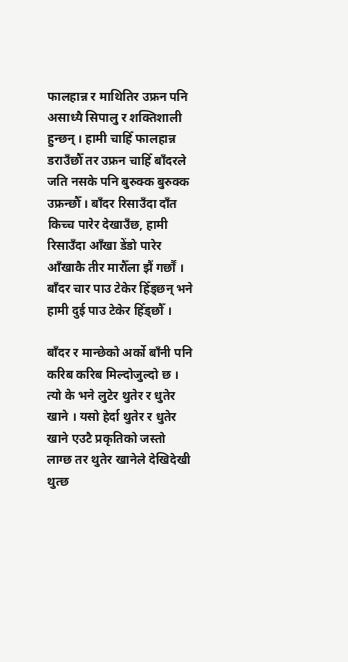फालहान्न र माथितिर उफ्रन पनि असाध्यै सिपालु र शक्तिशाली हुन्छन् । हामी चाहिँ फालहान्न डराउँछौँ तर उफ्रन चाहिँ बाँदरले जति नसके पनि बुरुक्क बुरुक्क उफ्रन्छौँ । बाँदर रिसाउँदा दाँत किच्च पारेर देखाउँछ, हामी रिसाउँदा आँखा डेंडो पारेर आँखाकै तीर मारौँला झैं गर्छौं । बाँदर चार पाउ टेकेर हिँड्छन् भने हामी दुई पाउ टेकेर हिँड्छौँ ।

बाँदर र मान्छेको अर्को बाँनी पनि करिब करिब मिल्दोजुल्दो छ । त्यो के भने लुटेर थुतेर र धुतेर खाने । यसो हेर्दा थुतेर र धुतेर खाने एउटै प्रकृतिको जस्तो लाग्छ तर थुतेर खानेले देखिदेखी थुत्छ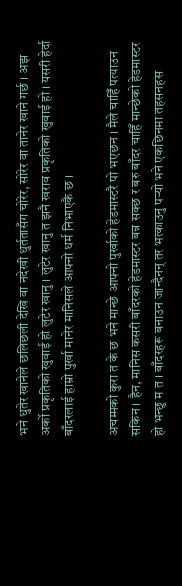भने धुतेर खानेले छलिछली देखि वा नदेखी धुर्ततासँग चोरेर, सोरेर वा तानेर खाने गर्छ । अझ अर्को प्रकृतिको खुवाई हो लुटेर खानु । लुटेर खानु त झनै खराव प्रकृतिको खुवाई हो । यसरी हेर्दा बाँदरलाई हाम्रो पुर्खा मानेर मानिसले आफ्नो धर्म निभाएकै छ ।

अचम्मको कुरा त के छ भने मान्छे आफ्नो पुर्खाको हेडमास्टरै पो भएछन । मैले चाहिँ पत्याउन सकिन । हैन, मानिस कसरी बाँदरको हेडमास्टर बन्न सक्छ र बरु बाँदर चाहिँ मान्छेको हेडमास्टर हो भन्छु म त । बाँदरहरू बनाउन जान्दैनन् तर भत्काउनु पर्‍यो भने एकछिनमा तहसनहस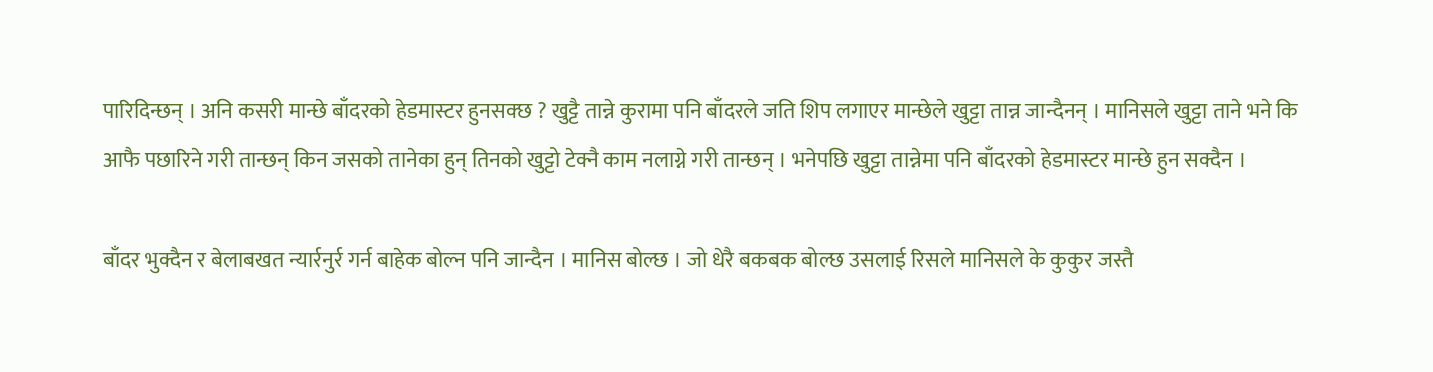पारिदिन्छन् । अनि कसरी मान्छे बाँदरको हेडमास्टर हुनसक्छ ? खुट्टै तान्ने कुरामा पनि बाँदरले जति शिप लगाएर मान्छेले खुट्टा तान्न जान्दैनन् । मानिसले खुट्टा ताने भने कि आफै पछारिने गरी तान्छन् किन जसको तानेका हुन् तिनको खुट्टो टेक्नै काम नलाग्ने गरी तान्छन् । भनेपछि खुट्टा तान्नेमा पनि बाँदरको हेडमास्टर मान्छे हुन सक्दैन ।

बाँदर भुक्दैन र बेलाबखत न्यार्रनुर्र गर्न बाहेक बोल्न पनि जान्दैन । मानिस बोल्छ । जो धेरै बकबक बोल्छ उसलाई रिसले मानिसले के कुकुर जस्तै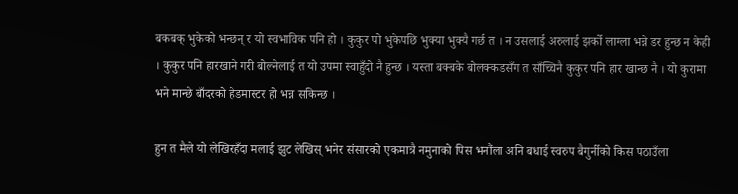बकबक् भुकेको भन्छन् र यो स्वभाविक पनि हो । कुकुर पो भुकेपछि भुक्या भुक्यै गर्छ त । न उसलाई अरुलाई झर्को लाग्ला भन्ने डर हुन्छ न केही । कुकुर पनि हारखाने गरी बोल्नेलाई त यो उपमा स्वाहुँदो नै हुन्छ । यस्ता बक्बके बोलक्कडसँग त साँच्चिनै कुकुर पनि हार खान्छ नै । यो कुरामा भने मान्छे बाँदरको हेडमास्टर हो भन्न सकिन्छ ।

हुन त मैले यो लेखिरहँदा मलाई झुट लेखिस् भनेर संसारको एकमात्रै नमुनाको पिस भनौंला अनि बधाई स्वरुप बैगुर्नीको किस पठाउँला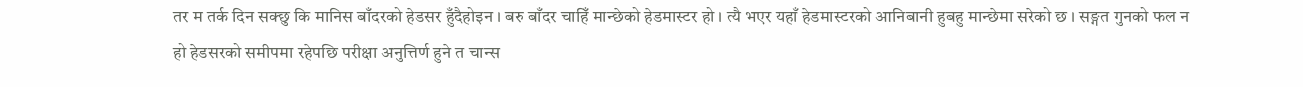तर म तर्क दिन सक्छु कि मानिस बाँदरको हेडसर हुँदैहोइन । बरु बाँदर चाहिँ मान्छेको हेडमास्टर हो । त्यै भएर यहाँ हेडमास्टरको आनिबानी हुबहु मान्छेमा सरेको छ । सङ्गत गुनको फल न हो हेडसरको समीपमा रहेपछि परीक्षा अनुत्तिर्ण हुने त चान्स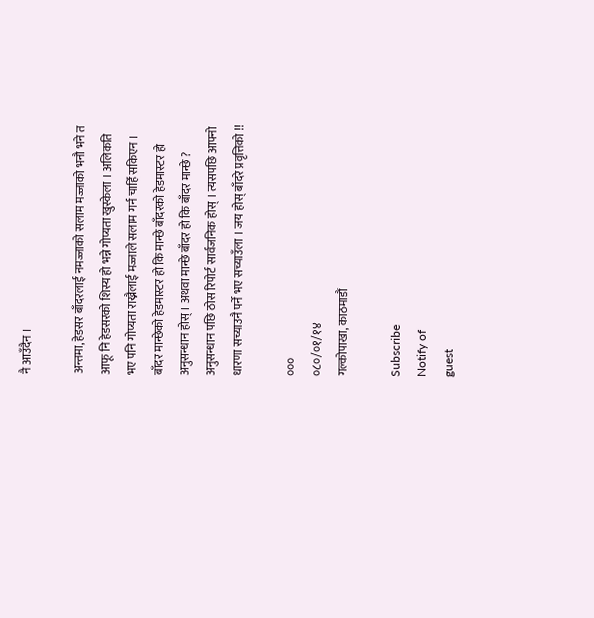नै आउँदैन ।

अन्तमा, हेडसर बाँदरलाई नमज्जाको सलाम मज्जाको भनौ भने त आफू नि हेडसरको शिस्य हो भन्ने गोप्यता खुस्केला । अलिकति भए पनि गोप्यता राख्नैलाई मज्जाले सलाम गर्न चाहिँ सकिएन । बाँदर मान्छेको हेडमास्टर हो कि मान्छे बाँदरको हेडमास्टर हो अनुसन्धान होस् । अथवा मान्छे बाँदर हो कि बाँदर मान्छे ? अनुसन्धान पछि ठोस रिपोर्ट सार्वजनिक होस् । त्यसपछि आफ्नो धारणा सच्याउनै पर्ने भए सच्याउँला । जय होस् बाँदरे प्रवृत्तिको !!

०००
०८०/०१/१४
गल्कोपाखा, काठमाडौं

Subscribe
Notify of
guest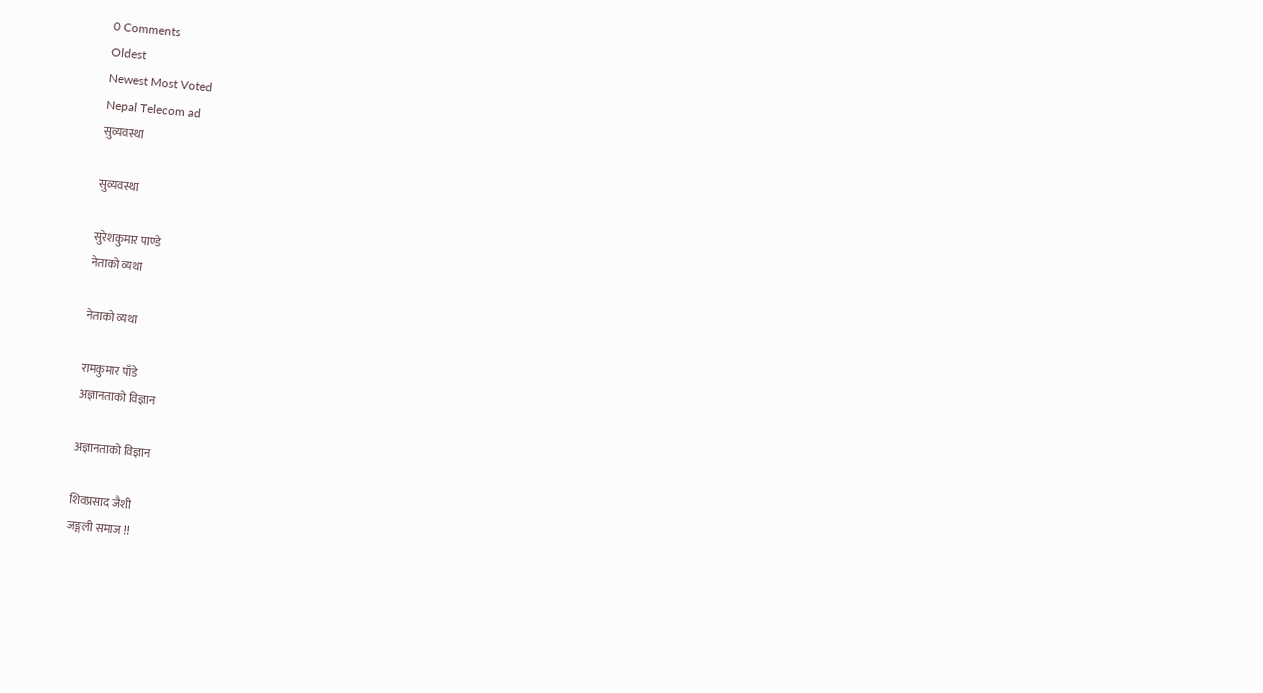0 Comments
Oldest
Newest Most Voted
Nepal Telecom ad
सुव्यवस्था

सुव्यवस्था

सुरेशकुमार पाण्डे
नेताको व्यथा

नेताको व्यथा

रामकुमार पाँडे
अज्ञानताको विज्ञान

अज्ञानताको विज्ञान

शिवप्रसाद जैशी
जङ्गली समाज !!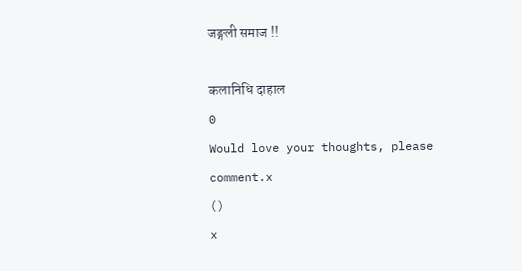जङ्गली समाज !!

कलानिधि दाहाल
0
Would love your thoughts, please comment.x
()
x